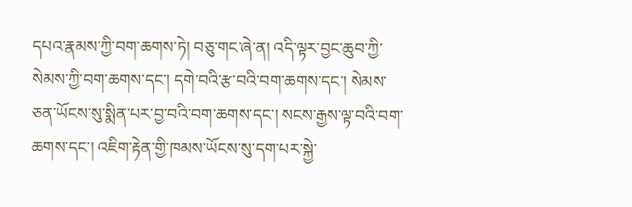དཔའ་རྣམས་ཀྱི་བག་ཆགས་ཏེ། བཅུ་གང་ཞེ་ན། འདི་ལྟར་བྱང་ཆུབ་ཀྱི་སེམས་ཀྱི་བག་ཆགས་དང་། དགེ་བའི་རྩ་བའི་བག་ཆགས་དང་། སེམས་ ཅན་ཡོངས་སུ་སྨིན་པར་བྱ་བའི་བག་ཆགས་དང་། སངས་རྒྱས་ལྟ་བའི་བག་ཆགས་དང་། འཇིག་རྟེན་གྱི་ཁམས་ཡོངས་སུ་དག་པར་སྐྱེ་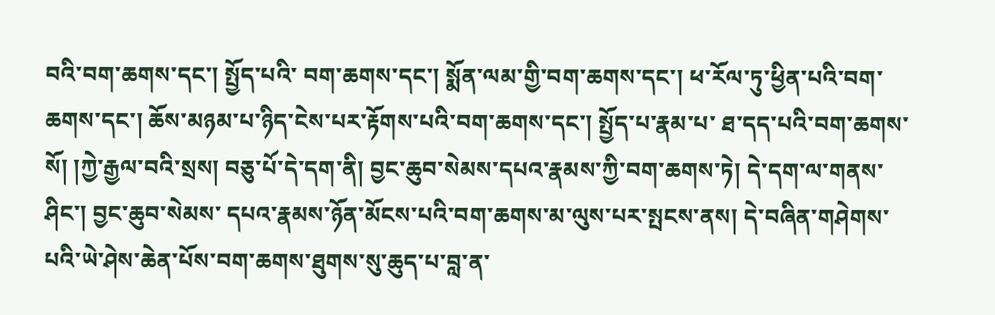བའི་བག་ཆགས་དང་། སྤྱོད་པའི་ བག་ཆགས་དང་། སྨོན་ལམ་གྱི་བག་ཆགས་དང་། ཕ་རོལ་ཏུ་ཕྱིན་པའི་བག་ཆགས་དང་། ཆོས་མཉམ་པ་ཉིད་ངེས་པར་རྟོགས་པའི་བག་ཆགས་དང་། སྤྱོད་པ་རྣམ་པ་ ཐ་དད་པའི་བག་ཆགས་སོ། །ཀྱེ་རྒྱལ་བའི་སྲས། བཅུ་པོ་དེ་དག་ནི། བྱང་ཆུབ་སེམས་དཔའ་རྣམས་ཀྱི་བག་ཆགས་ཏེ། དེ་དག་ལ་གནས་ཤིང་། བྱང་ཆུབ་སེམས་ དཔའ་རྣམས་ཉོན་མོངས་པའི་བག་ཆགས་མ་ལུས་པར་སྤངས་ནས། དེ་བཞིན་གཤེགས་པའི་ཡེ་ཤེས་ཆེན་པོས་བག་ཆགས་ཐུགས་སུ་ཆུད་པ་བླ་ན་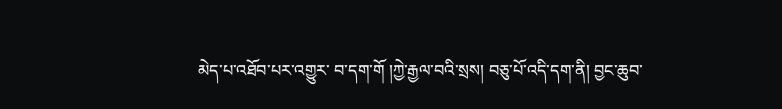མེད་པ་འཐོབ་པར་འགྱུར་ བ་དག་གོ །ཀྱེ་རྒྱལ་བའི་སྲས། བཅུ་པོ་འདི་དག་ནི། བྱང་ཆུབ་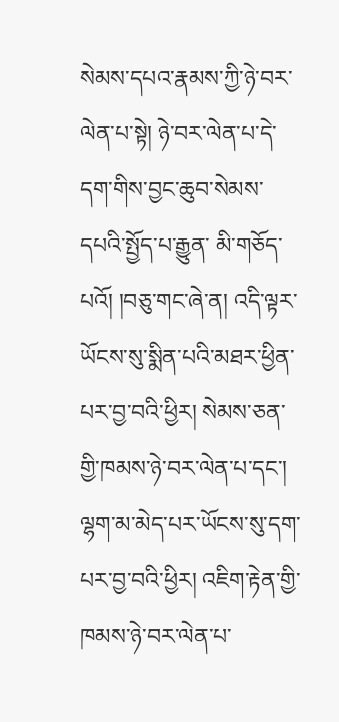སེམས་དཔའ་རྣམས་ཀྱི་ཉེ་བར་ལེན་པ་སྟེ། ཉེ་བར་ལེན་པ་དེ་དག་གིས་བྱང་ཆུབ་སེམས་དཔའི་སྤྱོད་པ་རྒྱུན་ མི་གཅོད་པའོ། །བཅུ་གང་ཞེ་ན། འདི་ལྟར་ཡོངས་སུ་སྨིན་པའི་མཐར་ཕྱིན་པར་བྱ་བའི་ཕྱིར། སེམས་ཅན་གྱི་ཁམས་ཉེ་བར་ལེན་པ་དང་། ལྷག་མ་མེད་པར་ཡོངས་སུ་དག་ པར་བྱ་བའི་ཕྱིར། འཇིག་རྟེན་གྱི་ཁམས་ཉེ་བར་ལེན་པ་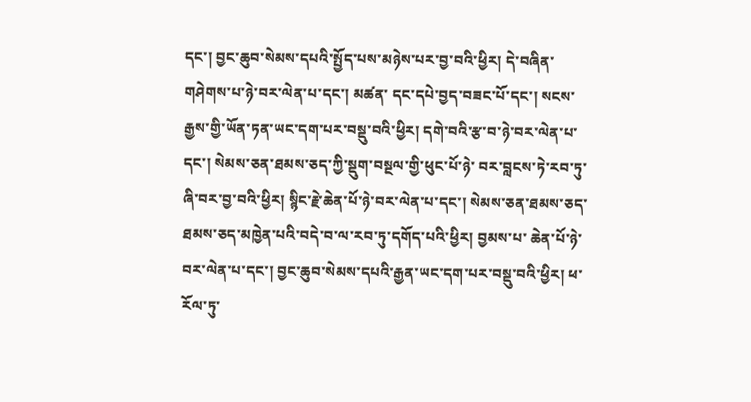དང་། བྱང་ཆུབ་སེམས་དཔའི་སྤྱོད་པས་མཉེས་པར་བྱ་བའི་ཕྱིར། དེ་བཞིན་གཤེགས་པ་ཉེ་བར་ལེན་པ་དང་། མཚན་ དང་དཔེ་བྱད་བཟང་པོ་དང་། སངས་རྒྱས་གྱི་ཡོན་ཏན་ཡང་དག་པར་བསྡུ་བའི་ཕྱིར། དགེ་བའི་རྩ་བ་ཉེ་བར་ལེན་པ་དང་། སེམས་ཅན་ཐམས་ཅད་ཀྱི་སྡུག་བསྔལ་གྱི་ཕུང་པོ་ཉེ་ བར་བླངས་ཏེ་རབ་ཏུ་ཞི་བར་བྱ་བའི་ཕྱིར། སྙིང་རྗེ་ཆེན་པོ་ཉེ་བར་ལེན་པ་དང་། སེམས་ཅན་ཐམས་ཅད་ཐམས་ཅད་མཁྱེན་པའི་བདེ་བ་ལ་རབ་ཏུ་དགོད་པའི་ཕྱིར། བྱམས་པ་ ཆེན་པོ་ཉེ་བར་ལེན་པ་དང་། བྱང་ཆུབ་སེམས་དཔའི་རྒྱན་ཡང་དག་པར་བསྡུ་བའི་ཕྱིར། ཕ་རོལ་ཏུ་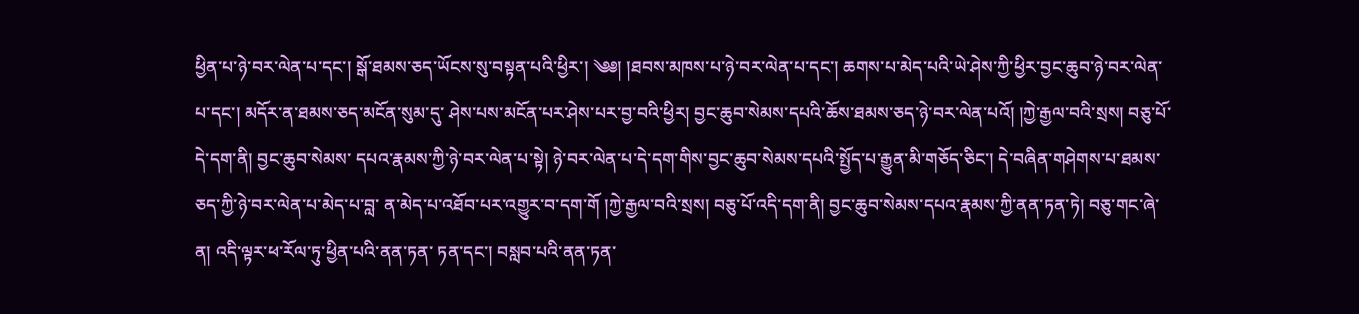ཕྱིན་པ་ཉེ་བར་ལེན་པ་དང་། སྒོ་ཐམས་ཅད་ཡོངས་སུ་བསྟན་པའི་ཕྱིར་། ༄༅། །ཐབས་མཁས་པ་ཉེ་བར་ལེན་པ་དང་། ཆགས་པ་མེད་པའི་ཡེ་ཤེས་ཀྱི་ཕྱིར་བྱང་ཆུབ་ཉེ་བར་ལེན་པ་དང་། མདོར་ན་ཐམས་ཅད་མངོན་སུམ་དུ་ ཤེས་པས་མངོན་པར་ཤེས་པར་བྱ་བའི་ཕྱིར། བྱང་ཆུབ་སེམས་དཔའི་ཆོས་ཐམས་ཅད་ཉེ་བར་ལེན་པའོ། །ཀྱེ་རྒྱལ་བའི་སྲས། བཅུ་པོ་དེ་དག་ནི། བྱང་ཆུབ་སེམས་ དཔའ་རྣམས་ཀྱི་ཉེ་བར་ལེན་པ་སྟེ། ཉེ་བར་ལེན་པ་དེ་དག་གིས་བྱང་ཆུབ་སེམས་དཔའི་སྤྱོད་པ་རྒྱུན་མི་གཅོད་ཅིང་། དེ་བཞིན་གཤེགས་པ་ཐམས་ཅད་ཀྱི་ཉེ་བར་ལེན་པ་མེད་པ་བླ་ ན་མེད་པ་འཐོབ་པར་འགྱུར་བ་དག་གོ །ཀྱེ་རྒྱལ་བའི་སྲས། བཅུ་པོ་འདི་དག་ནི། བྱང་ཆུབ་སེམས་དཔའ་རྣམས་ཀྱི་ནན་ཏན་ཏེ། བཅུ་གང་ཞེ་ན། འདི་ལྟར་ཕ་རོལ་ཏུ་ཕྱིན་པའི་ནན་ཏན་ ཏན་དང་། བསླབ་པའི་ནན་ཏན་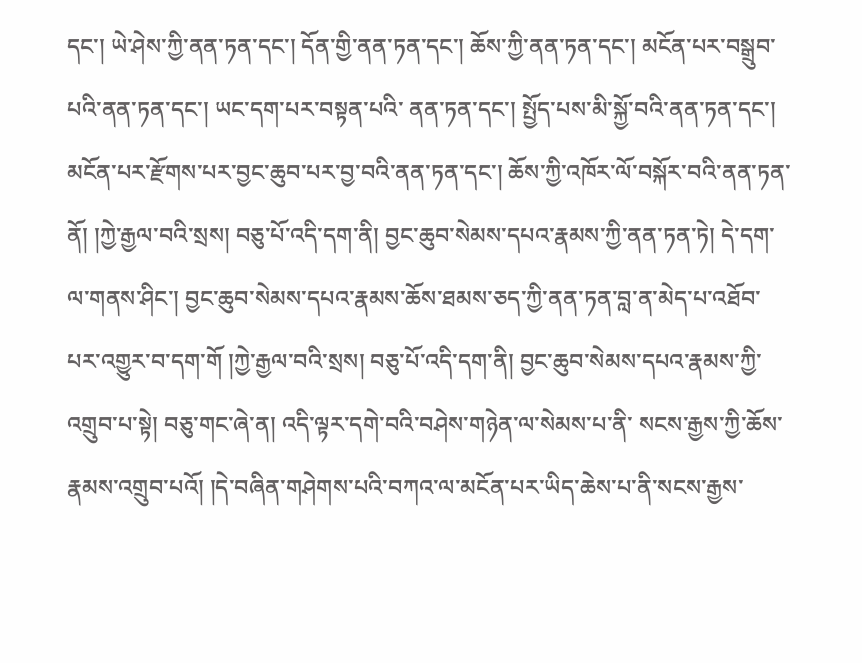དང་། ཡེ་ཤེས་ཀྱི་ནན་ཏན་དང་། དོན་གྱི་ནན་ཏན་དང་། ཆོས་ཀྱི་ནན་ཏན་དང་། མངོན་པར་བསྒྲུབ་པའི་ནན་ཏན་དང་། ཡང་དག་པར་བསྟན་པའི་ ནན་ཏན་དང་། སྤྱོད་པས་མི་སྐྱོ་བའི་ནན་ཏན་དང་། མངོན་པར་རྫོགས་པར་བྱང་ཆུབ་པར་བྱ་བའི་ནན་ཏན་དང་། ཆོས་ཀྱི་འཁོར་ལོ་བསྐོར་བའི་ནན་ཏན་ནོ། །ཀྱེ་རྒྱལ་བའི་སྲས། བཅུ་པོ་འདི་དག་ནི། བྱང་ཆུབ་སེམས་དཔའ་རྣམས་ཀྱི་ནན་ཏན་ཏེ། དེ་དག་ལ་གནས་ཤིང་། བྱང་ཆུབ་སེམས་དཔའ་རྣམས་ཆོས་ཐམས་ཅད་ཀྱི་ནན་ཏན་བླ་ན་མེད་པ་འཐོབ་ པར་འགྱུར་བ་དག་གོ །ཀྱེ་རྒྱལ་བའི་སྲས། བཅུ་པོ་འདི་དག་ནི། བྱང་ཆུབ་སེམས་དཔའ་རྣམས་ཀྱི་འགྲུབ་པ་སྟེ། བཅུ་གང་ཞེ་ན། འདི་ལྟར་དགེ་བའི་བཤེས་གཉེན་ལ་སེམས་པ་ནི་ སངས་རྒྱས་ཀྱི་ཆོས་རྣམས་འགྲུབ་པའོ། །དེ་བཞིན་གཤེགས་པའི་བཀའ་ལ་མངོན་པར་ཡིད་ཆེས་པ་ནི་སངས་རྒྱས་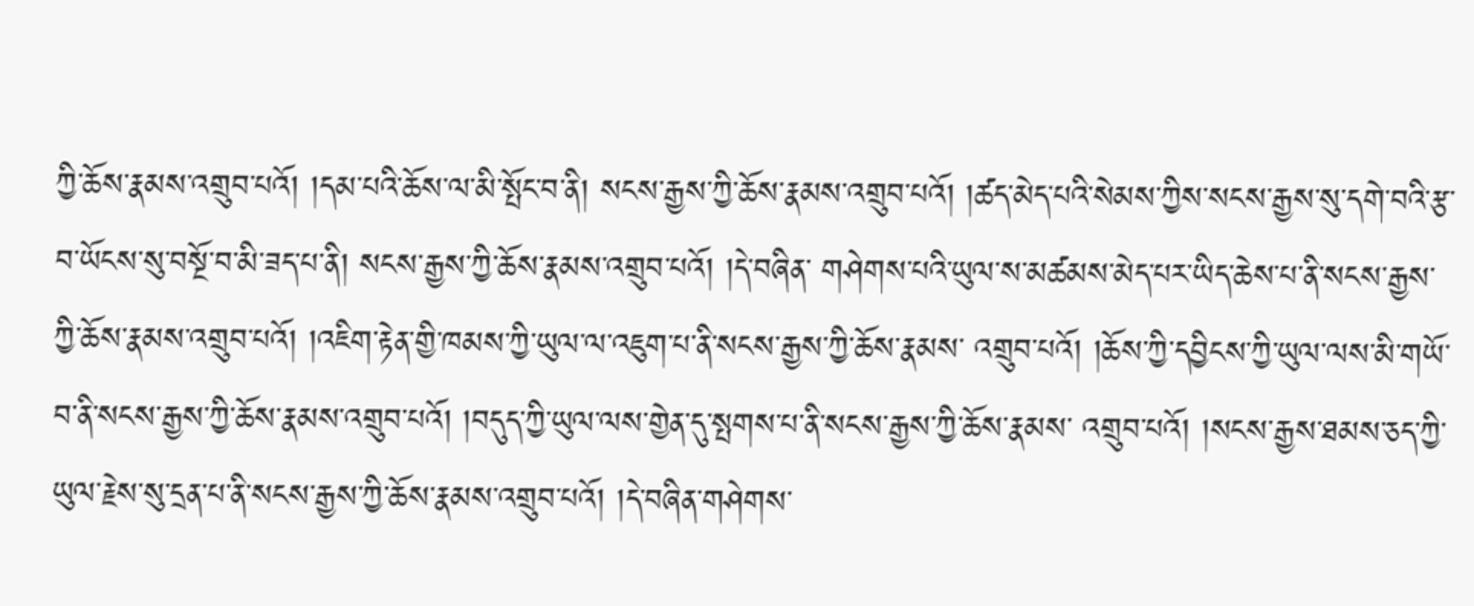ཀྱི་ཆོས་རྣམས་འགྲུབ་པའོ། །དམ་པའི་ཆོས་ལ་མི་སྤོང་བ་ནི། སངས་རྒྱས་ཀྱི་ཆོས་རྣམས་འགྲུབ་པའོ། །ཚད་མེད་པའི་སེམས་ཀྱིས་སངས་རྒྱས་སུ་དགེ་བའི་རྩ་བ་ཡོངས་སུ་བསྔོ་བ་མི་ཟད་པ་ནི། སངས་རྒྱས་ཀྱི་ཆོས་རྣམས་འགྲུབ་པའོ། །དེ་བཞིན་ གཤེགས་པའི་ཡུལ་ས་མཚམས་མེད་པར་ཡིད་ཆེས་པ་ནི་སངས་རྒྱས་ཀྱི་ཆོས་རྣམས་འགྲུབ་པའོ། །འཇིག་རྟེན་གྱི་ཁམས་ཀྱི་ཡུལ་ལ་འཇུག་པ་ནི་སངས་རྒྱས་ཀྱི་ཆོས་རྣམས་ འགྲུབ་པའོ། །ཆོས་ཀྱི་དབྱིངས་ཀྱི་ཡུལ་ལས་མི་གཡོ་བ་ནི་སངས་རྒྱས་ཀྱི་ཆོས་རྣམས་འགྲུབ་པའོ། །བདུད་ཀྱི་ཡུལ་ལས་གྱེན་དུ་སྤགས་པ་ནི་སངས་རྒྱས་ཀྱི་ཆོས་རྣམས་ འགྲུབ་པའོ། །སངས་རྒྱས་ཐམས་ཅད་ཀྱི་ཡུལ་རྗེས་སུ་དྲན་པ་ནི་སངས་རྒྱས་ཀྱི་ཆོས་རྣམས་འགྲུབ་པའོ། །དེ་བཞིན་གཤེགས་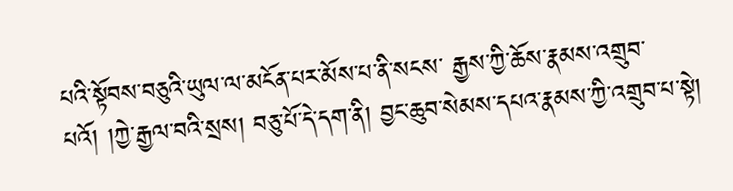པའི་སྟོབས་བཅུའི་ཡུལ་ལ་མངོན་པར་མོས་པ་ནི་སངས་ རྒྱས་ཀྱི་ཆོས་རྣམས་འགྲུབ་པའོ། །ཀྱེ་རྒྱལ་བའི་སྲས། བཅུ་པོ་དེ་དག་ནི། བྱང་ཆུབ་སེམས་དཔའ་རྣམས་ཀྱི་འགྲུབ་པ་སྟེ།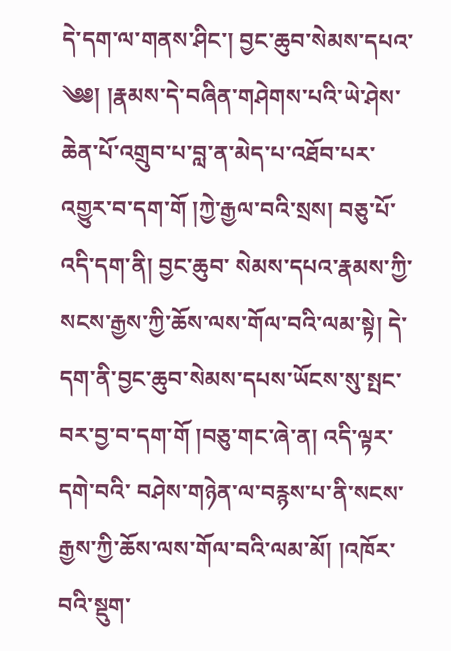དེ་དག་ལ་གནས་ཤིང་། བྱང་ཆུབ་སེམས་དཔའ་ ༄༅། །རྣམས་དེ་བཞིན་གཤེགས་པའི་ཡེ་ཤེས་ཆེན་པོ་འགྲུབ་པ་བླ་ན་མེད་པ་འཐོབ་པར་འགྱུར་བ་དག་གོ །ཀྱེ་རྒྱལ་བའི་སྲས། བཅུ་པོ་འདི་དག་ནི། བྱང་ཆུབ་ སེམས་དཔའ་རྣམས་ཀྱི་སངས་རྒྱས་ཀྱི་ཆོས་ལས་གོལ་བའི་ལམ་སྟེ། དེ་དག་ནི་བྱང་ཆུབ་སེམས་དཔས་ཡོངས་སུ་སྤང་བར་བྱ་བ་དག་གོ །བཅུ་གང་ཞེ་ན། འདི་ལྟར་དགེ་བའི་ བཤེས་གཉེན་ལ་བརྙས་པ་ནི་སངས་རྒྱས་ཀྱི་ཆོས་ལས་གོལ་བའི་ལམ་མོ། །འཁོར་བའི་སྡུག་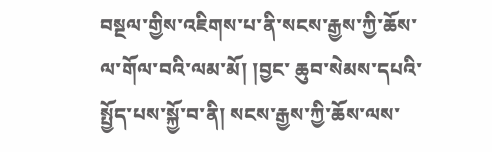བསྔལ་གྱིས་འཇིགས་པ་ནི་སངས་རྒྱས་ཀྱི་ཆོས་ལ་གོལ་བའི་ལམ་མོ། །བྱང་ ཆུབ་སེམས་དཔའི་སྤྱོད་པས་སྐྱོ་བ་ནི། སངས་རྒྱས་ཀྱི་ཆོས་ལས་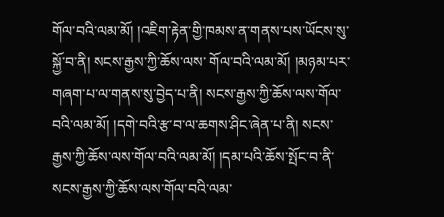གོལ་བའི་ལམ་མོ། །འཇིག་རྟེན་གྱི་ཁམས་ན་གནས་པས་ཡོངས་སུ་སྐྱོ་བ་ནི། སངས་རྒྱས་ཀྱི་ཆོས་ལས་ གོལ་བའི་ལམ་མོ། །མཉམ་པར་གཞག་པ་ལ་གནས་སུ་བྱེད་པ་ནི། སངས་རྒྱས་ཀྱི་ཆོས་ལས་གོལ་བའི་ལམ་མོ། །དགེ་བའི་རྩ་བ་ལ་ཆགས་ཤིང་ཞེན་པ་ནི། སངས་ རྒྱས་ཀྱི་ཆོས་ལས་གོལ་བའི་ལམ་མོ། །དམ་པའི་ཆོས་སྤོང་བ་ནི་སངས་རྒྱས་ཀྱི་ཆོས་ལས་གོལ་བའི་ལམ་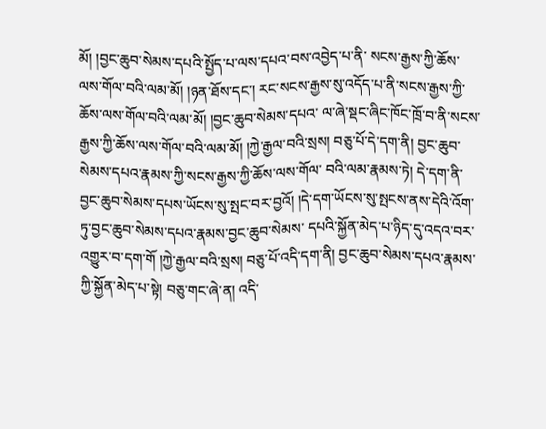མོ། །བྱང་ཆུབ་སེམས་དཔའི་སྤྱོད་པ་ལས་དཔའ་བས་འབྱེད་པ་ནི་ སངས་རྒྱས་ཀྱི་ཆོས་ལས་གོལ་བའི་ལམ་མོ། །ཉན་ཐོས་དང་། རང་སངས་རྒྱས་སུ་འདོད་པ་ནི་སངས་རྒྱས་ཀྱི་ཆོས་ལས་གོལ་བའི་ལམ་མོ། །བྱང་ཆུབ་སེམས་དཔའ་ ལ་ཞེ་སྡང་ཞིང་ཁོང་ཁྲོ་བ་ནི་སངས་རྒྱས་ཀྱི་ཆོས་ལས་གོལ་བའི་ལམ་མོ། །ཀྱེ་རྒྱལ་བའི་སྲས། བཅུ་པོ་དེ་དག་ནི། བྱང་ཆུབ་སེམས་དཔའ་རྣམས་ཀྱི་སངས་རྒྱས་ཀྱི་ཆོས་ལས་གོལ་ བའི་ལམ་རྣམས་ཏེ། དེ་དག་ནི་བྱང་ཆུབ་སེམས་དཔས་ཡོངས་སུ་སྤང་བར་བྱའོ། །དེ་དག་ཡོངས་སུ་སྤངས་ནས་དེའི་འོག་ཏུ་བྱང་ཆུབ་སེམས་དཔའ་རྣམས་བྱང་ཆུབ་སེམས་ དཔའི་སྐྱོན་མེད་པ་ཉིད་དུ་འདའ་བར་འགྱུར་བ་དག་གོ །ཀྱེ་རྒྱལ་བའི་སྲས། བཅུ་པོ་འདི་དག་ནི། བྱང་ཆུབ་སེམས་དཔའ་རྣམས་ཀྱི་སྐྱོན་མེད་པ་སྟེ། བཅུ་གང་ཞེ་ན། འདི་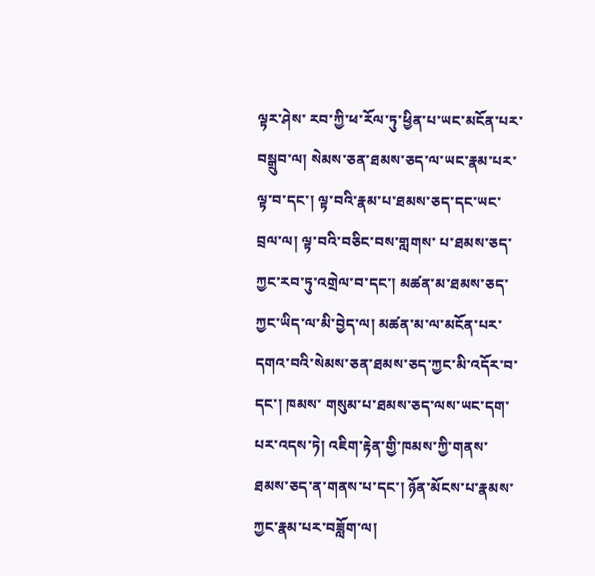ལྟར་ཤེས་ རབ་ཀྱི་ཕ་རོལ་ཏུ་ཕྱིན་པ་ཡང་མངོན་པར་བསྒྲུབ་ལ། སེམས་ཅན་ཐམས་ཅད་ལ་ཡང་རྣམ་པར་ལྟ་བ་དང་། ལྟ་བའི་རྣམ་པ་ཐམས་ཅད་དང་ཡང་བྲལ་ལ། ལྟ་བའི་བཅིང་བས་གླགས་ པ་ཐམས་ཅད་ཀྱང་རབ་ཏུ་འགྲེལ་བ་དང་། མཚན་མ་ཐམས་ཅད་ཀྱང་ཡིད་ལ་མི་བྱེད་ལ། མཚན་མ་ལ་མངོན་པར་དགའ་བའི་སེམས་ཅན་ཐམས་ཅད་ཀྱང་མི་འདོར་བ་དང་། ཁམས་ གསུམ་པ་ཐམས་ཅད་ལས་ཡང་དག་པར་འདས་ཏེ། འཇིག་རྟེན་གྱི་ཁམས་ཀྱི་གནས་ཐམས་ཅད་ན་གནས་པ་དང་། ཉོན་མོངས་པ་རྣམས་ཀྱང་རྣམ་པར་བཟློག་ལ།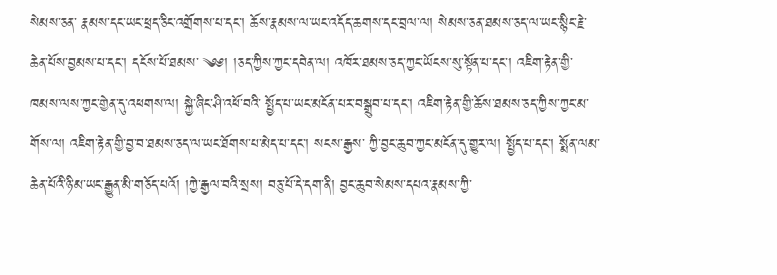སེམས་ཅན་ རྣམས་དང་ཡང་ཕྲད་ཅིང་འགྲོགས་པ་དང་། ཆོས་རྣམས་ལ་ཡང་འདོད་ཆགས་དང་བྲལ་ལ། སེམས་ཅན་ཐམས་ཅད་ལ་ཡང་སྙིང་རྗེ་ཆེན་པོས་བྱམས་པ་དང་། དངོས་པོ་ཐམས་ ༄༅། །ཅད་ཀྱིས་ཀྱང་དབེན་ལ། འཁོར་ཐམས་ཅད་ཀྱང་ཡོངས་སུ་སྟོན་པ་དང་། འཇིག་རྟེན་གྱི་ཁམས་ལས་ཀྱང་གྱེན་དུ་འཕགས་ལ། སྐྱེ་ཞིང་ཤི་འཕོ་བའི་ སྤྱོད་པ་ཡང་མངོན་པར་བསྒྲུབ་པ་དང་། འཇིག་རྟེན་གྱི་ཆོས་ཐམས་ཅད་ཀྱིས་ཀྱང་མ་གོས་ལ། འཇིག་རྟེན་གྱི་བྱ་བ་ཐམས་ཅད་ལ་ཡང་ཐོགས་པ་མེད་པ་དང་། སངས་རྒྱས་ ཀྱི་བྱང་ཆུབ་ཀྱང་མངོན་དུ་གྱུར་ལ། སྤྱོད་པ་དང་། སྨོན་ལམ་ཆེན་པོའི་ཉི་མ་ཡང་རྒྱུན་མི་གཅོད་པའོ། །ཀྱེ་རྒྱལ་བའི་སྲས། བཅུ་པོ་དེ་དག་ནི། བྱང་ཆུབ་སེམས་དཔའ་རྣམས་ཀྱི་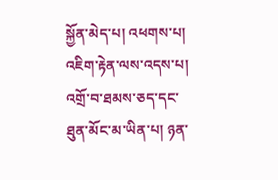སྐྱོན་མེད་པ། འཕགས་པ། འཇིག་རྟེན་ལས་འདས་པ། འགྲོ་བ་ཐམས་ཅད་དང་ཐུན་མོང་མ་ཡིན་པ། ཉན་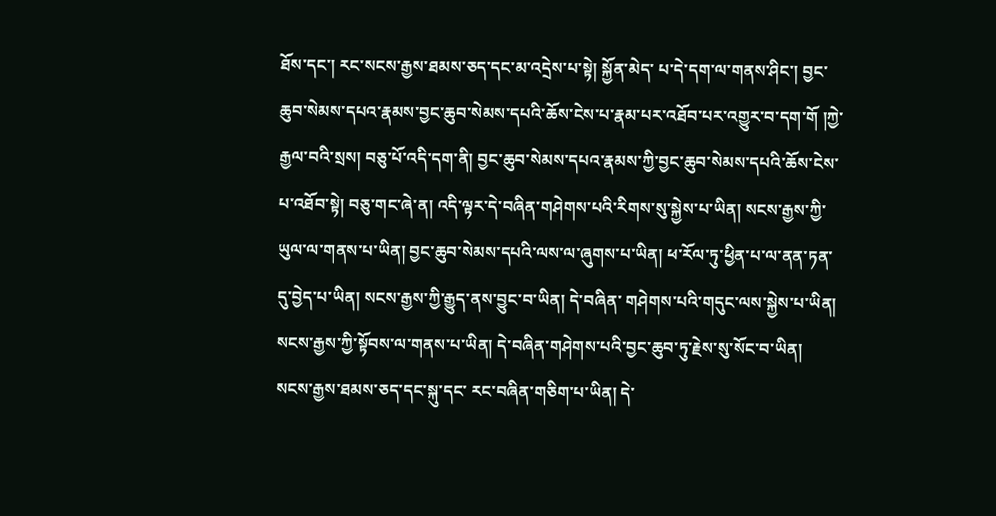ཐོས་དང་། རང་སངས་རྒྱས་ཐམས་ཅད་དང་མ་འདྲེས་པ་སྟེ། སྐྱོན་མེད་ པ་དེ་དག་ལ་གནས་ཤིང་། བྱང་ཆུབ་སེམས་དཔའ་རྣམས་བྱང་ཆུབ་སེམས་དཔའི་ཆོས་ངེས་པ་རྣམ་པར་འཐོབ་པར་འགྱུར་བ་དག་གོ །ཀྱེ་རྒྱལ་བའི་སྲས། བཅུ་པོ་འདི་དག་ནི། བྱང་ཆུབ་སེམས་དཔའ་རྣམས་ཀྱི་བྱང་ཆུབ་སེམས་དཔའི་ཆོས་ངེས་པ་འཐོབ་སྟེ། བཅུ་གང་ཞེ་ན། འདི་ལྟར་དེ་བཞིན་གཤེགས་པའི་རིགས་སུ་སྐྱེས་པ་ཡིན། སངས་རྒྱས་ཀྱི་ ཡུལ་ལ་གནས་པ་ཡིན། བྱང་ཆུབ་སེམས་དཔའི་ལས་ལ་ཞུགས་པ་ཡིན། ཕ་རོལ་ཏུ་ཕྱིན་པ་ལ་ནན་ཏན་དུ་བྱེད་པ་ཡིན། སངས་རྒྱས་ཀྱི་རྒྱུད་ནས་བྱུང་བ་ཡིན། དེ་བཞིན་ གཤེགས་པའི་གདུང་ལས་སྐྱེས་པ་ཡིན། སངས་རྒྱས་ཀྱི་སྟོབས་ལ་གནས་པ་ཡིན། དེ་བཞིན་གཤེགས་པའི་བྱང་ཆུབ་ཏུ་རྗེས་སུ་སོང་བ་ཡིན། སངས་རྒྱས་ཐམས་ཅད་དང་སྐུ་དང་ རང་བཞིན་གཅིག་པ་ཡིན། དེ་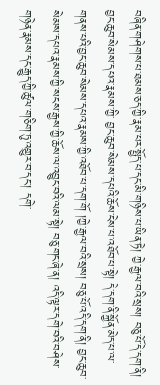བཞིན་གཤེགས་པ་ཐམས་ཅད་ཀྱི་རྣམ་པར་སྤྱོད་པ་དང་མི་གཉིས་པ་ཡིན་ཏེ། ཀྱེ་རྒྱལ་བའི་སྲས། བཅུ་པོ་དེ་དག་ནི། བྱང་ཆུབ་སེམས་དཔའ་རྣམས་ཀྱི་ བྱང་ཆུབ་སེམས་དཔའི་ཆོས་ངེས་པ་འཐོབ་པ་སྟེ། དེ་དག་ནི་སྐྱོན་མེད་པ་ལ་གནས་པའི་བྱང་ཆུབ་སེམས་དཔའ་རྣམས་ཀྱི་འཐོབ་པ་དག་གོ །ཀྱེ་རྒྱལ་བའི་སྲས། བཅུ་པོ་འདི་དག་ནི། བྱང་ཆུབ་སེམས་དཔའ་རྣམས་ཀྱི་སངས་རྒྱས་ཀྱི་ཆོས་ལ་འབྱུང་བའི་ལམ་སྟེ། བཅུ་གང་ཞེ་ན། འདི་ལྟར་དགེ་བའི་བཤེས་གཉེན་རྣམས་དང་རྒྱུད་ཀྱི་ཚུལ་གཅིག་ཏུ་འགྱུར་བ་དང་། དགེ་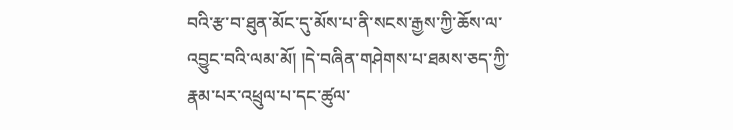བའི་རྩ་བ་ཐུན་མོང་དུ་མོས་པ་ནི་སངས་རྒྱས་ཀྱི་ཆོས་ལ་འབྱུང་བའི་ལམ་མོ། །དེ་བཞིན་གཤེགས་པ་ཐམས་ཅད་ཀྱི་རྣམ་པར་འཕྲུལ་པ་དང་ཚུལ་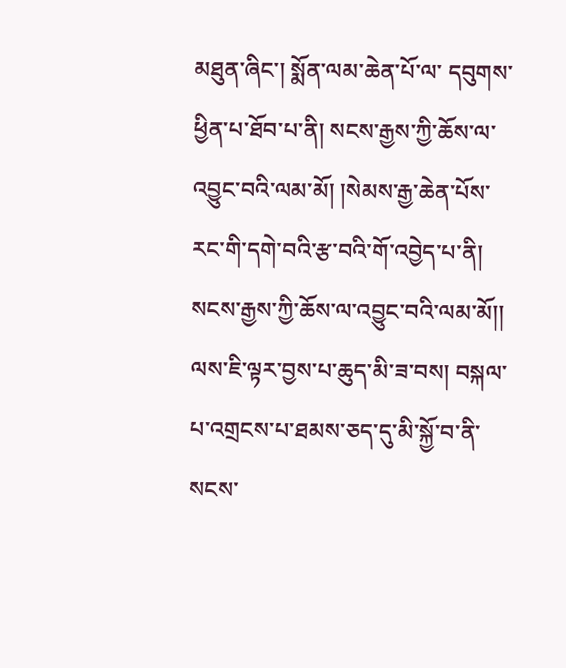མཐུན་ཞིང་། སྨོན་ལམ་ཆེན་པོ་ལ་ དབུགས་ཕྱིན་པ་ཐོབ་པ་ནི། སངས་རྒྱས་ཀྱི་ཆོས་ལ་འབྱུང་བའི་ལམ་མོ། །སེམས་རྒྱ་ཆེན་པོས་རང་གི་དགེ་བའི་རྩ་བའི་གོ་འབྱེད་པ་ནི། སངས་རྒྱས་ཀྱི་ཆོས་ལ་འབྱུང་བའི་ལམ་མོ།། ལས་ཇི་ལྟར་བྱས་པ་ཆུད་མི་ཟ་བས། བསྐལ་པ་འགྲངས་པ་ཐམས་ཅད་དུ་མི་སྐྱོ་བ་ནི་སངས་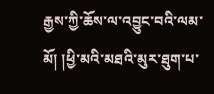རྒྱས་ཀྱི་ཆོས་ལ་འབྱུང་བའི་ལམ་མོ། །ཕྱི་མའི་མཐའི་མུར་ཐུག་པ་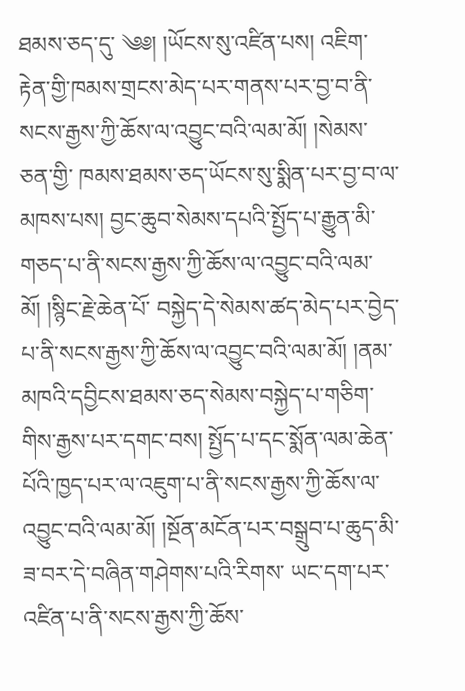ཐམས་ཅད་དུ་ ༄༅། །ཡོངས་སུ་འཛིན་པས། འཇིག་རྟེན་གྱི་ཁམས་གྲངས་མེད་པར་གནས་པར་བྱ་བ་ནི་སངས་རྒྱས་ཀྱི་ཆོས་ལ་འབྱུང་བའི་ལམ་མོ། །སེམས་ཅན་གྱི་ ཁམས་ཐམས་ཅད་ཡོངས་སུ་སྨིན་པར་བྱ་བ་ལ་མཁས་པས། བྱང་ཆུབ་སེམས་དཔའི་སྤྱོད་པ་རྒྱུན་མི་གཅད་པ་ནི་སངས་རྒྱས་ཀྱི་ཆོས་ལ་འབྱུང་བའི་ལམ་མོ། །སྙིང་རྗེ་ཆེན་པོ་ བསྐྱེད་དེ་སེམས་ཚད་མེད་པར་བྱེད་པ་ནི་སངས་རྒྱས་ཀྱི་ཆོས་ལ་འབྱུང་བའི་ལམ་མོ། །ནམ་མཁའི་དབྱིངས་ཐམས་ཅད་སེམས་བསྐྱེད་པ་གཅིག་གིས་རྒྱས་པར་དགང་བས། སྤྱོད་པ་དང་སྨོན་ལམ་ཆེན་པོའི་ཁྱད་པར་ལ་འཇུག་པ་ནི་སངས་རྒྱས་ཀྱི་ཆོས་ལ་འབྱུང་བའི་ལམ་མོ། །སྔོན་མངོན་པར་བསྒྲུབ་པ་ཆུད་མི་ཟ་བར་དེ་བཞིན་གཤེགས་པའི་རིགས་ ཡང་དག་པར་འཛིན་པ་ནི་སངས་རྒྱས་ཀྱི་ཆོས་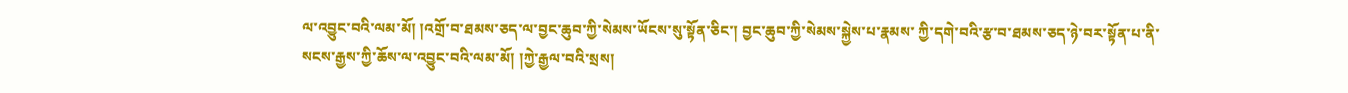ལ་འབྱུང་བའི་ལམ་མོ། །འགྲོ་བ་ཐམས་ཅད་ལ་བྱང་ཆུབ་ཀྱི་སེམས་ཡོངས་སུ་སྟོན་ཅིང་། བྱང་ཆུབ་ཀྱི་སེམས་སྐྱེས་པ་རྣམས་ ཀྱི་དགེ་བའི་རྩ་བ་ཐམས་ཅད་ཉེ་བར་སྟོན་པ་ནི་སངས་རྒྱས་ཀྱི་ཆོས་ལ་འབྱུང་བའི་ལམ་མོ། །ཀྱེ་རྒྱལ་བའི་སྲས།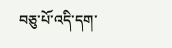བཅུ་པོ་འདི་དག་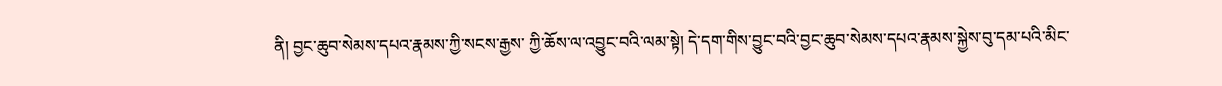ནི། བྱང་ཆུབ་སེམས་དཔའ་རྣམས་ཀྱི་སངས་རྒྱས་ ཀྱི་ཆོས་ལ་འབྱུང་བའི་ལམ་སྟེ། དེ་དག་གིས་བྱུང་བའི་བྱང་ཆུབ་སེམས་དཔའ་རྣམས་སྐྱེས་བུ་དམ་པའི་མིང་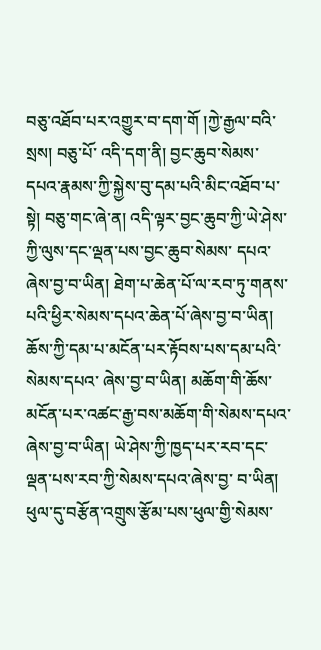བཅུ་འཐོབ་པར་འགྱུར་བ་དག་གོ །ཀྱེ་རྒྱལ་བའི་སྲས། བཅུ་པོ་ འདི་དག་ནི། བྱང་ཆུབ་སེམས་དཔའ་རྣམས་ཀྱི་སྐྱེས་བུ་དམ་པའི་མིང་འཐོབ་པ་སྟེ། བཅུ་གང་ཞེ་ན། འདི་ལྟར་བྱང་ཆུབ་ཀྱི་ཡེ་ཤེས་ཀྱི་ལུས་དང་ལྡན་པས་བྱང་ཆུབ་སེམས་ དཔའ་ཞེས་བྱ་བ་ཡིན། ཐེག་པ་ཆེན་པོ་ལ་རབ་ཏུ་གནས་པའི་ཕྱིར་སེམས་དཔའ་ཆེན་པོ་ཞེས་བྱ་བ་ཡིན། ཆོས་ཀྱི་དམ་པ་མངོན་པར་རྟོབས་པས་དམ་པའི་སེམས་དཔའ་ ཞེས་བྱ་བ་ཡིན། མཆོག་གི་ཆོས་མངོན་པར་འཚང་རྒྱ་བས་མཆོག་གི་སེམས་དཔའ་ཞེས་བྱ་བ་ཡིན། ཡེ་ཤེས་ཀྱི་ཁྱད་པར་རབ་དང་ལྡན་པས་རབ་ཀྱི་སེམས་དཔའ་ཞེས་བྱ་ བ་ཡིན། ཕུལ་དུ་བརྩོན་འགྲུས་རྩོམ་པས་ཕུལ་གྱི་སེམས་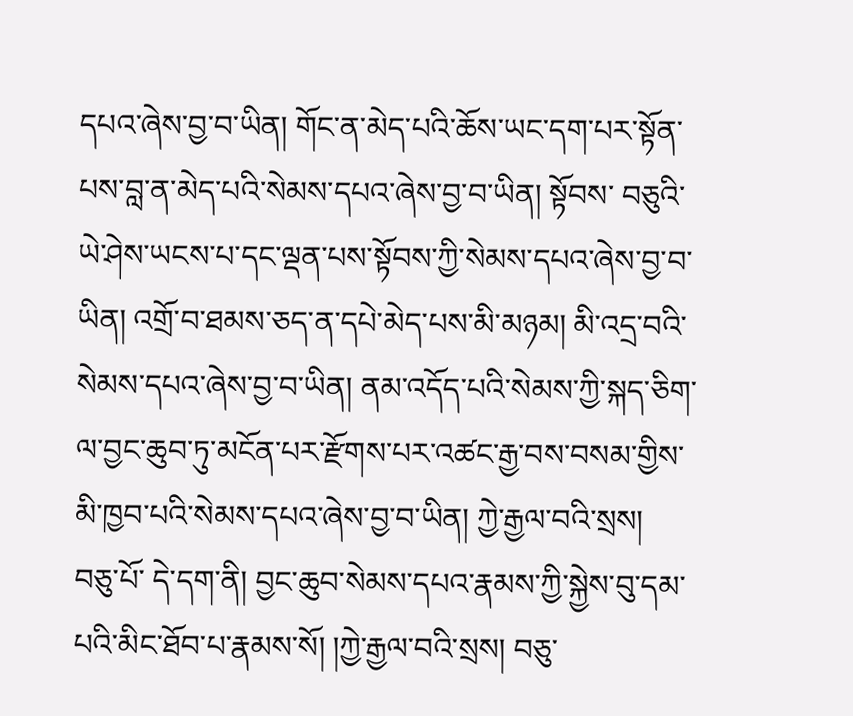དཔའ་ཞེས་བྱ་བ་ཡིན། གོང་ན་མེད་པའི་ཆོས་ཡང་དག་པར་སྟོན་པས་བླ་ན་མེད་པའི་སེམས་དཔའ་ཞེས་བྱ་བ་ཡིན། སྟོབས་ བཅུའི་ཡེ་ཤེས་ཡངས་པ་དང་ལྡན་པས་སྟོབས་ཀྱི་སེམས་དཔའ་ཞེས་བྱ་བ་ཡིན། འགྲོ་བ་ཐམས་ཅད་ན་དཔེ་མེད་པས་མི་མཉམ། མི་འདྲ་བའི་སེམས་དཔའ་ཞེས་བྱ་བ་ཡིན། ནམ་འདོད་པའི་སེམས་ཀྱི་སྐད་ཅིག་ལ་བྱང་ཆུབ་ཏུ་མངོན་པར་རྫོགས་པར་འཚང་རྒྱ་བས་བསམ་གྱིས་མི་ཁྱབ་པའི་སེམས་དཔའ་ཞེས་བྱ་བ་ཡིན། ཀྱེ་རྒྱལ་བའི་སྲས། བཅུ་པོ་ དེ་དག་ནི། བྱང་ཆུབ་སེམས་དཔའ་རྣམས་ཀྱི་སྐྱེས་བུ་དམ་པའི་མིང་ཐོབ་པ་རྣམས་སོ། །ཀྱེ་རྒྱལ་བའི་སྲས། བཅུ་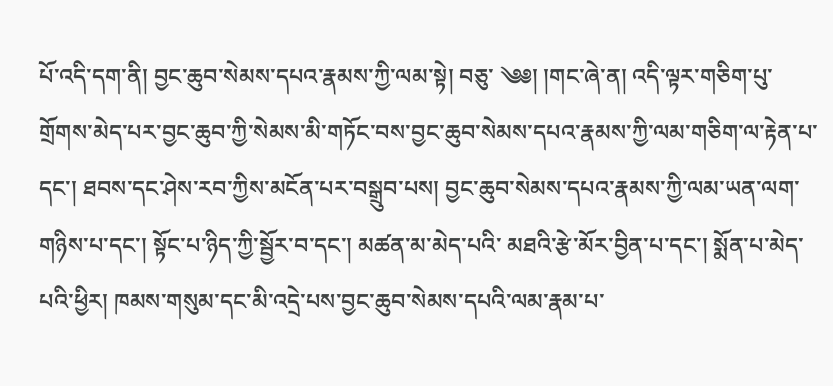པོ་འདི་དག་ནི། བྱང་ཆུབ་སེམས་དཔའ་རྣམས་ཀྱི་ལམ་སྟེ། བཅུ་ ༄༅། །གང་ཞེ་ན། འདི་ལྟར་གཅིག་པུ་གྲོགས་མེད་པར་བྱང་ཆུབ་ཀྱི་སེམས་མི་གཏོང་བས་བྱང་ཆུབ་སེམས་དཔའ་རྣམས་ཀྱི་ལམ་གཅིག་ལ་རྟེན་པ་དང་། ཐབས་དང་ཤེས་རབ་ཀྱིས་མངོན་པར་བསྒྲུབ་པས། བྱང་ཆུབ་སེམས་དཔའ་རྣམས་ཀྱི་ལམ་ཡན་ལག་གཉིས་པ་དང་། སྟོང་པ་ཉིད་ཀྱི་སྦྱོར་བ་དང་། མཚན་མ་མེད་པའི་ མཐའི་རྩེ་མོར་བྱིན་པ་དང་། སྨོན་པ་མེད་པའི་ཕྱིར། ཁམས་གསུམ་དང་མི་འདྲེ་པས་བྱང་ཆུབ་སེམས་དཔའི་ལམ་རྣམ་པ་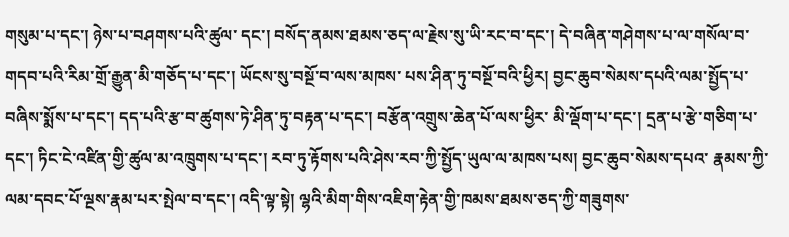གསུམ་པ་དང་། ཉེས་པ་བཤགས་པའི་ཚུལ་ དང་། བསོད་ནམས་ཐམས་ཅད་ལ་རྗེས་སུ་ཡི་རང་བ་དང་། དེ་བཞིན་གཤེགས་པ་ལ་གསོལ་བ་གདབ་པའི་རིམ་གྲོ་རྒྱུན་མི་གཅོད་པ་དང་། ཡོངས་སུ་བསྔོ་བ་ལས་མཁས་ པས་ཤིན་ཏུ་བསྔོ་བའི་ཕྱིར། བྱང་ཆུབ་སེམས་དཔའི་ལམ་སྤྱོད་པ་བཞིས་སྨོས་པ་དང་། དད་པའི་རྩ་བ་ཚུགས་ཏེ་ཤིན་ཏུ་བརྟན་པ་དང་། བརྩོན་འགྲུས་ཆེན་པོ་ལས་ཕྱིར་ མི་ལྡོག་པ་དང་། དྲན་པ་རྩེ་གཅིག་པ་དང་། ཏིང་ངེ་འཛིན་གྱི་ཚུལ་མ་འཁྲུགས་པ་དང་། རབ་ཏུ་རྟོགས་པའི་ཤེས་རབ་ཀྱི་སྤྱོད་ཡུལ་ལ་མཁས་པས། བྱང་ཆུབ་སེམས་དཔའ་ རྣམས་ཀྱི་ལམ་དབང་པོ་ལྔས་རྣམ་པར་སྤེལ་བ་དང་། འདི་ལྟ་སྟེ། ལྷའི་མིག་གིས་འཇིག་རྟེན་གྱི་ཁམས་ཐམས་ཅད་ཀྱི་གཟུགས་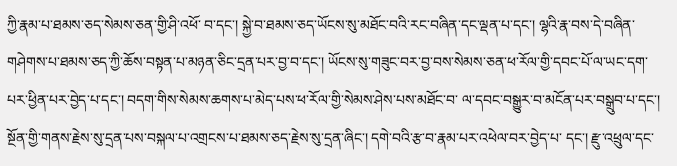ཀྱི་རྣམ་པ་ཐམས་ཅད་སེམས་ཅན་གྱི་ཤི་འཕོ་ བ་དང་། སྐྱེ་བ་ཐམས་ཅད་ཡོངས་སུ་མཐོང་བའི་རང་བཞིན་དང་ལྡན་པ་དང་། ལྷའི་རྣ་བས་དེ་བཞིན་གཤེགས་པ་ཐམས་ཅད་ཀྱི་ཆོས་བསྟན་པ་མཉན་ཅིང་དྲན་པར་བྱ་བ་དང་། ཡོངས་སུ་གཟུང་བར་བྱ་བས་སེམས་ཅན་ཕ་རོལ་གྱི་དབང་པོ་ལ་ཡང་དག་པར་ཕྱིན་པར་བྱེད་པ་དང་། བདག་གིས་སེམས་ཆགས་པ་མེད་པས་ཕ་རོལ་གྱི་སེམས་ཤེས་པས་མཐོང་བ་ ལ་དབང་བསྒྱུར་བ་མངོན་པར་བསྒྲུབ་པ་དང་། སྔོན་གྱི་གནས་རྗེས་སུ་དྲན་པས་བསྐལ་པ་འགྲངས་པ་ཐམས་ཅད་རྗེས་སུ་དྲན་ཞིང་། དགེ་བའི་རྩ་བ་རྣམ་པར་འཕེལ་བར་བྱེད་པ་ དང་། རྫུ་འཕྲུལ་དང་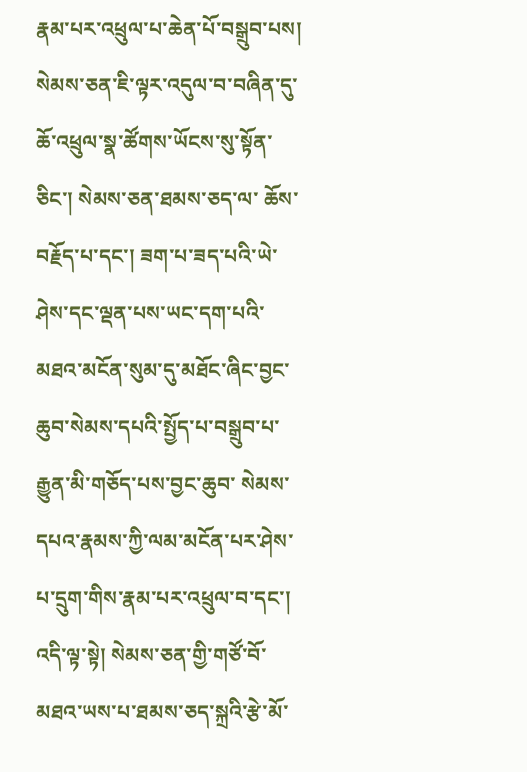རྣམ་པར་འཕྲུལ་པ་ཆེན་པོ་བསྒྲུབ་པས། སེམས་ཅན་ཇི་ལྟར་འདུལ་བ་བཞིན་དུ་ཆོ་འཕྲུལ་སྣ་ཚོགས་ཡོངས་སུ་སྟོན་ཅིང་། སེམས་ཅན་ཐམས་ཅད་ལ་ ཆོས་བརྗོད་པ་དང་། ཟག་པ་ཟད་པའི་ཡེ་ཤེས་དང་ལྡན་པས་ཡང་དག་པའི་མཐའ་མངོན་སུམ་དུ་མཐོང་ཞིང་བྱང་ཆུབ་སེམས་དཔའི་སྤྱོད་པ་བསྒྲུབ་པ་རྒྱུན་མི་གཅོད་པས་བྱང་ཆུབ་ སེམས་དཔའ་རྣམས་ཀྱི་ལམ་མངོན་པར་ཤེས་པ་དྲུག་གིས་རྣམ་པར་འཕྲུལ་བ་དང་། འདི་ལྟ་སྟེ། སེམས་ཅན་གྱི་གཙོ་བོ་མཐའ་ཡས་པ་ཐམས་ཅད་སྐྲའི་རྩེ་མོ་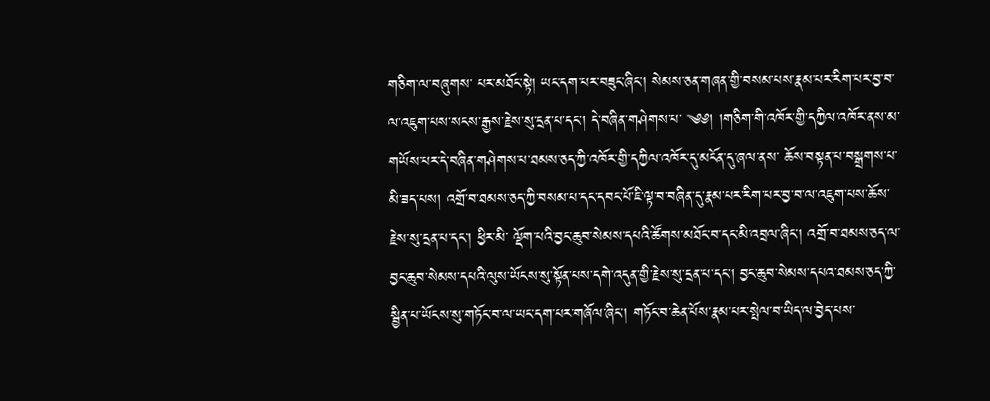གཅིག་ལ་བཞུགས་ པར་མཐོང་སྟེ། ཡང་དག་པར་བཟུང་ཞིང་། སེམས་ཅན་གཞན་གྱི་བསམ་པས་རྣམ་པར་རིག་པར་བྱ་བ་ལ་འཇུག་པས་སངས་རྒྱས་རྗེས་སུ་དྲན་པ་དང་། དེ་བཞིན་གཤེགས་པ་ ༄༅། །གཅིག་གི་འཁོར་གྱི་དཀྱིལ་འཁོར་ནས་མ་གཡོས་པར་དེ་བཞིན་གཤེགས་པ་ཐམས་ཅད་ཀྱི་འཁོར་གྱི་དཀྱིལ་འཁོར་དུ་མངོན་དུ་ཞལ་ནས་ ཆོས་བསྟན་པ་བསྒྲགས་པ་མི་ཟད་པས། འགྲོ་བ་ཐམས་ཅད་ཀྱི་བསམ་པ་དང་དབང་པོ་ཇི་ལྟ་བ་བཞིན་དུ་རྣམ་པར་རིག་པར་བྱ་བ་ལ་འཇུག་པས་ཆོས་རྗེས་སུ་དྲན་པ་དང་། ཕྱིར་མི་ ལྡོག་པའི་བྱང་ཆུབ་སེམས་དཔའི་ཚོགས་མཐོང་བ་དང་མི་འབྲལ་ཞིང་། འགྲོ་བ་ཐམས་ཅད་ལ་བྱང་ཆུབ་སེམས་དཔའི་ལུས་ཡོངས་སུ་སྟོན་པས་དགེ་འདུན་གྱི་རྗེས་སུ་དྲན་པ་དང་། བྱང་ཆུབ་སེམས་དཔའ་ཐམས་ཅད་ཀྱི་སྦྱིན་པ་ཡོངས་སུ་གཏོང་བ་ལ་ཡང་དག་པར་གཞོལ་ཞིང་། གཏོང་བ་ཆེན་པོས་རྣམ་པར་སྤེལ་བ་ཡིད་ལ་བྱེད་པས་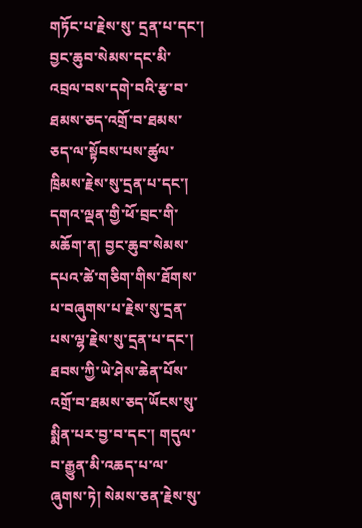གཏོང་པ་རྗེས་སུ་ དྲན་པ་དང་། བྱང་ཆུབ་སེམས་དང་མི་འབྲལ་བས་དགེ་བའི་རྩ་བ་ཐམས་ཅད་འགྲོ་བ་ཐམས་ཅད་ལ་སྟོབས་པས་ཚུལ་ཁྲིམས་རྗེས་སུ་དྲན་པ་དང་། དགའ་ལྡན་གྱི་ཕོ་བྲང་གི་ མཆོག་ན། བྱང་ཆུབ་སེམས་དཔའ་ཚེ་གཅིག་གིས་ཐོགས་པ་བཞུགས་པ་རྗེས་སུ་དྲན་པས་ལྷ་རྗེས་སུ་དྲན་པ་དང་། ཐབས་ཀྱི་ཡེ་ཤེས་ཆེན་པོས་འགྲོ་བ་ཐམས་ཅད་ཡོངས་སུ་ སྨིན་པར་བྱ་བ་དང་། གདུལ་བ་རྒྱུན་མི་འཆད་པ་ལ་ཞུགས་ཏེ། སེམས་ཅན་རྗེས་སུ་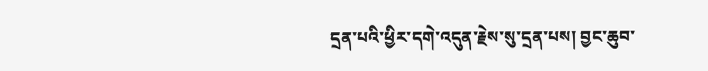དྲན་པའི་ཕྱིར་དགེ་འདུན་རྗེས་སུ་དྲན་པས། བྱང་ཆུབ་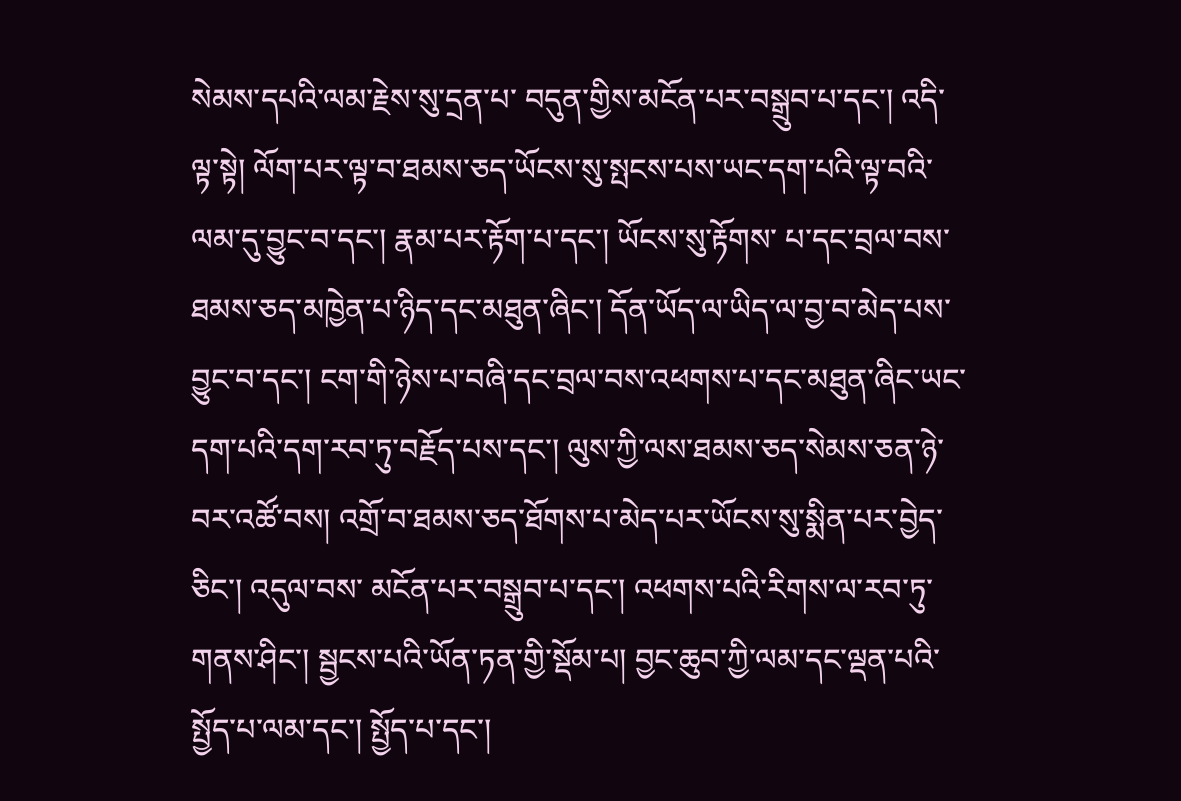སེམས་དཔའི་ལམ་རྗེས་སུ་དྲན་པ་ བདུན་གྱིས་མངོན་པར་བསྒྲུབ་པ་དང་། འདི་ལྟ་སྟེ། ལོག་པར་ལྟ་བ་ཐམས་ཅད་ཡོངས་སུ་སྤངས་པས་ཡང་དག་པའི་ལྟ་བའི་ལམ་དུ་བྱུང་བ་དང་། རྣམ་པར་རྟོག་པ་དང་། ཡོངས་སུ་རྟོགས་ པ་དང་བྲལ་བས་ཐམས་ཅད་མཁྱེན་པ་ཉིད་དང་མཐུན་ཞིང་། དོན་ཡོད་ལ་ཡིད་ལ་བྱ་བ་མེད་པས་བྱུང་བ་དང་། ངག་གི་ཉེས་པ་བཞི་དང་བྲལ་བས་འཕགས་པ་དང་མཐུན་ཞིང་ཡང་ དག་པའི་དག་རབ་ཏུ་བརྗོད་པས་དང་། ལུས་ཀྱི་ལས་ཐམས་ཅད་སེམས་ཅན་ཉེ་བར་འཚོ་བས། འགྲོ་བ་ཐམས་ཅད་ཐོགས་པ་མེད་པར་ཡོངས་སུ་སྨིན་པར་བྱེད་ཅིང་། འདུལ་བས་ མངོན་པར་བསྒྲུབ་པ་དང་། འཕགས་པའི་རིགས་ལ་རབ་ཏུ་གནས་ཤིང་། སྦྱངས་པའི་ཡོན་ཏན་གྱི་སྡོམ་པ། བྱང་ཆུབ་ཀྱི་ལམ་དང་ལྡན་པའི་སྤྱོད་པ་ལམ་དང་། སྤྱོད་པ་དང་།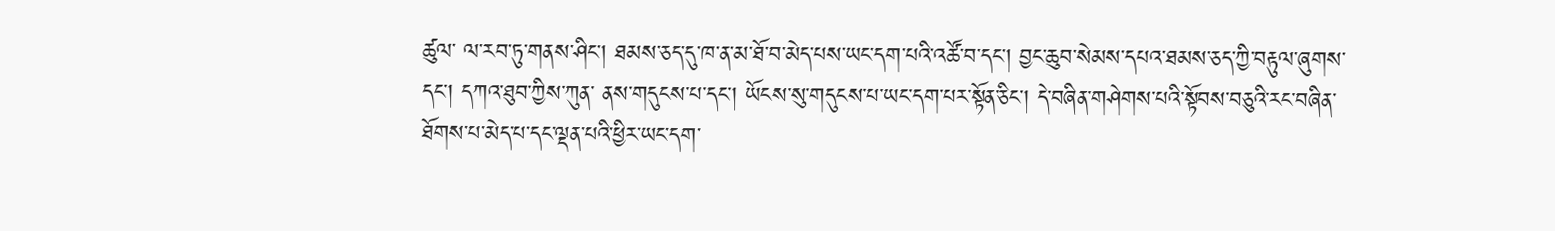ཚུལ་ ལ་རབ་ཏུ་གནས་ཤིང་། ཐམས་ཅད་དུ་ཁ་ན་མ་ཐོ་བ་མེད་པས་ཡང་དག་པའི་འཚོ་བ་དང་། བྱང་ཆུབ་སེམས་དཔའ་ཐམས་ཅད་ཀྱི་བརྟུལ་ཞུགས་དང་། དཀའ་ཐུབ་ཀྱིས་ཀུན་ ནས་གདུངས་པ་དང་། ཡོངས་སུ་གདུངས་པ་ཡང་དག་པར་སྟོན་ཅིང་། དེ་བཞིན་གཤེགས་པའི་སྟོབས་བཅུའི་རང་བཞིན་ཐོགས་པ་མེད་པ་དང་ལྡན་པའི་ཕྱིར་ཡང་དག་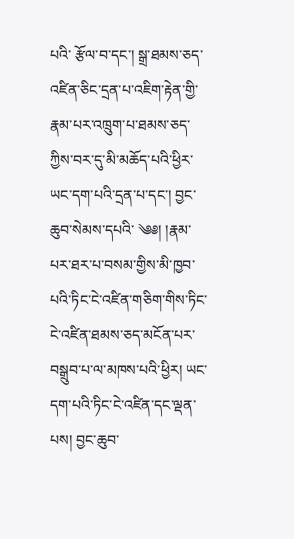པའི་ རྩོལ་བ་དང་། སྒྲ་ཐམས་ཅད་འཛིན་ཅིང་དྲན་པ་འཇིག་རྟེན་གྱི་རྣམ་པར་འཁྲུག་པ་ཐམས་ཅད་ཀྱིས་བར་དུ་མི་མཆོད་པའི་ཕྱིར་ཡང་དག་པའི་དྲན་པ་དང་། བྱང་ཆུབ་སེམས་དཔའི་ ༄༅། །རྣམ་པར་ཐར་པ་བསམ་གྱིས་མི་ཁྱབ་པའི་ཏིང་ངེ་འཛིན་གཅིག་གིས་ཏིང་ངེ་འཛིན་ཐམས་ཅད་མངོན་པར་བསྒྲུབ་པ་ལ་མཁས་པའི་ཕྱིར། ཡང་ དག་པའི་ཏིང་ངེ་འཛིན་དང་ལྡན་པས། བྱང་ཆུབ་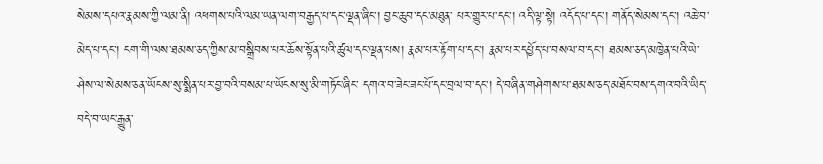སེམས་དཔའ་རྣམས་ཀྱི་ལམ་ནི། འཕགས་པའི་ལམ་ཡན་ལག་བརྒྱད་པ་དང་ལྡན་ཞིང་། བྱང་ཆུབ་དང་མཐུན་ པར་གྱུར་པ་དང་། འདི་ལྟ་སྟེ། འདོད་པ་དང་། གནོད་སེམས་དང་། འཆེ་བ་མེད་པ་དང་། ངག་གི་ལས་ཐམས་ཅད་ཀྱིས་མ་བསྒྲིབས་པར་ཆོས་སྟོན་པའི་ཚུལ་དང་ལྡན་པས། རྣམ་པར་རྟོག་པ་དང་། རྣམ་པར་དཔྱོད་པ་བསལ་བ་དང་། ཐམས་ཅད་མཁྱེན་པའི་ཡེ་ཤེས་ལ་སེམས་ཅན་ཡོངས་སུ་སྨིན་པར་བྱ་བའི་བསམ་པ་ཡོངས་སུ་མི་གཏོང་ཞིང་ དགའ་བ་ཟེང་ཟང་པོ་དང་བྲལ་བ་དང་། དེ་བཞིན་གཤེགས་པ་ཐམས་ཅད་མཐོང་བས་དགའ་བའི་ཡིད་བདེ་བ་ཡང་རྒྱུན་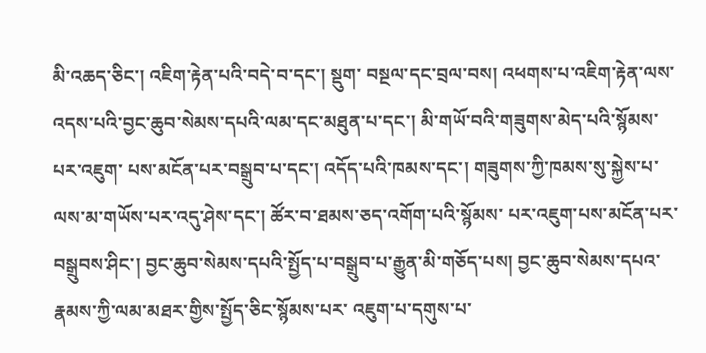མི་འཆད་ཅིང་། འཇིག་རྟེན་པའི་བདེ་བ་དང་། སྡུག་ བསྔལ་དང་བྲལ་བས། འཕགས་པ་འཇིག་རྟེན་ལས་འདས་པའི་བྱང་ཆུབ་སེམས་དཔའི་ལམ་དང་མཐུན་པ་དང་། མི་གཡོ་བའི་གཟུགས་མེད་པའི་སྙོམས་པར་འཇུག་ པས་མངོན་པར་བསྒྲུབ་པ་དང་། འདོད་པའི་ཁམས་དང་། གཟུགས་ཀྱི་ཁམས་སུ་སྐྱེས་པ་ལས་མ་གཡོས་པར་འདུ་ཤེས་དང་། ཚོར་བ་ཐམས་ཅད་འགོག་པའི་སྙོམས་ པར་འཇུག་པས་མངོན་པར་བསྒྲུབས་ཤིང་། བྱང་ཆུབ་སེམས་དཔའི་སྤྱོད་པ་བསྒྲུབ་པ་རྒྱུན་མི་གཅོད་པས། བྱང་ཆུབ་སེམས་དཔའ་རྣམས་ཀྱི་ལམ་མཐར་གྱིས་སྤྱོད་ཅིང་སྙོམས་པར་ འཇུག་པ་དགུས་པ་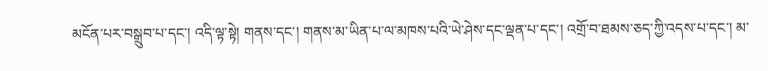མངོན་པར་བསྒྲུབ་པ་དང་། འདི་ལྟ་སྟེ། གནས་དང་། གནས་མ་ཡིན་པ་ལ་མཁས་པའི་ཡེ་ཤེས་དང་ལྡན་པ་དང་། འགྲོ་བ་ཐམས་ཅད་ཀྱི་འདས་པ་དང་། མ་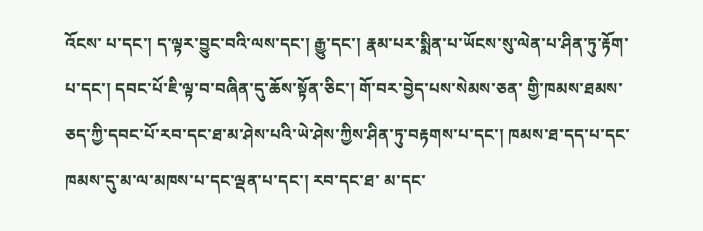འོངས་ པ་དང་། ད་ལྟར་བྱུང་བའི་ལས་དང་། རྒྱུ་དང་། རྣམ་པར་སྨིན་པ་ཡོངས་སུ་ལེན་པ་ཤིན་ཏུ་རྟོག་པ་དང་། དབང་པོ་ཇི་ལྟ་བ་བཞིན་དུ་ཆོས་སྟོན་ཅིང་། གོ་བར་བྱེད་པས་སེམས་ཅན་ གྱི་ཁམས་ཐམས་ཅད་ཀྱི་དབང་པོ་རབ་དང་ཐ་མ་ཤེས་པའི་ཡེ་ཤེས་ཀྱིས་ཤིན་ཏུ་བརྟགས་པ་དང་། ཁམས་ཐ་དད་པ་དང་ཁམས་དུ་མ་ལ་མཁས་པ་དང་ལྡན་པ་དང་། རབ་དང་ཐ་ མ་དང་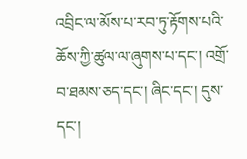འབྲིང་ལ་མོས་པ་རབ་ཏུ་རྟོགས་པའི་ཆོས་ཀྱི་ཚུལ་ལ་ཞུགས་པ་དང་། འགྲོ་བ་ཐམས་ཅད་དང་། ཞིང་དང་། དུས་དང་།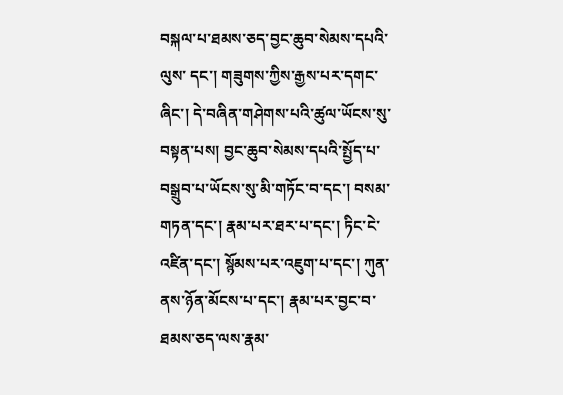བསྐལ་པ་ཐམས་ཅད་བྱང་ཆུབ་སེམས་དཔའི་ལུས་ དང་། གཟུགས་ཀྱིས་རྒྱས་པར་དགང་ཞིང་། དེ་བཞིན་གཤེགས་པའི་ཚུལ་ཡོངས་སུ་བསྟན་པས། བྱང་ཆུབ་སེམས་དཔའི་སྤྱོད་པ་བསྒྲུབ་པ་ཡོངས་སུ་མི་གཏོང་བ་དང་། བསམ་ གཏན་དང་། རྣམ་པར་ཐར་པ་དང་། ཏིང་ངེ་འཛིན་དང་། སྙོམས་པར་འཇུག་པ་དང་། ཀུན་ནས་ཉོན་མོངས་པ་དང་། རྣམ་པར་བྱང་བ་ཐམས་ཅད་ལས་རྣམ་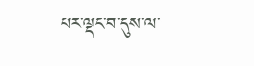པར་ལྡང་བ་དུས་ལ་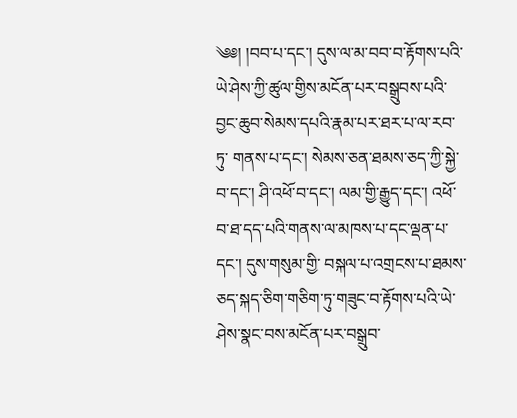༄༅། །བབ་པ་དང་། དུས་ལ་མ་བབ་བ་རྟོགས་པའི་ཡེ་ཤེས་ཀྱི་ཚུལ་གྱིས་མངོན་པར་བསྒྲུབས་པའི་བྱང་ཆུབ་སེམས་དཔའི་རྣམ་པར་ཐར་པ་ལ་རབ་ཏུ་ གནས་པ་དང་། སེམས་ཅན་ཐམས་ཅད་ཀྱི་སྐྱེ་བ་དང་། ཤི་འཕོ་བ་དང་། ལམ་གྱི་རྒྱུད་དང་། འཕོ་བ་ཐ་དད་པའི་གནས་ལ་མཁས་པ་དང་ལྡན་པ་དང་། དུས་གསུམ་གྱི་ བསྐལ་པ་འགྲངས་པ་ཐམས་ཅད་སྐད་ཅིག་གཅིག་ཏུ་གཟུང་བ་རྟོགས་པའི་ཡེ་ཤེས་སྣང་བས་མངོན་པར་བསྒྲུབ་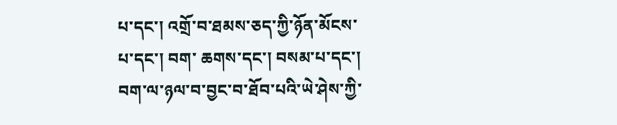པ་དང་། འགྲོ་བ་ཐམས་ཅད་ཀྱི་ཉོན་མོངས་པ་དང་། བག་ ཆགས་དང་། བསམ་པ་དང་། བག་ལ་ཉལ་བ་བྱང་བ་ཐོབ་པའི་ཡེ་ཤེས་ཀྱི་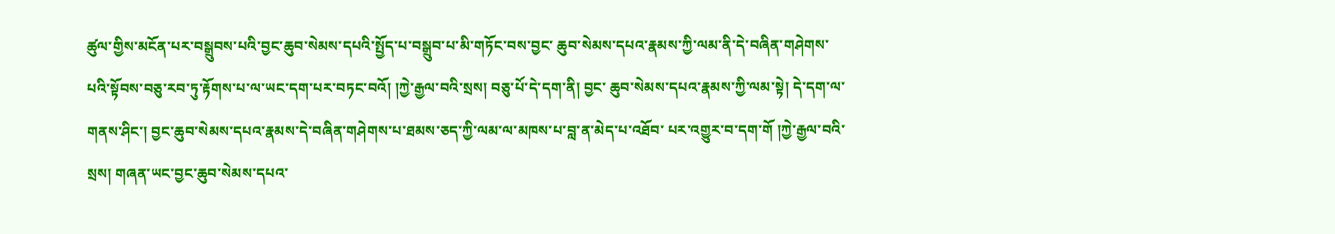ཚུལ་གྱིས་མངོན་པར་བསྒྲུབས་པའི་བྱང་ཆུབ་སེམས་དཔའི་སྤྱོད་པ་བསྒྲུབ་པ་མི་གཏོང་བས་བྱང་ ཆུབ་སེམས་དཔའ་རྣམས་ཀྱི་ལམ་ནི་དེ་བཞིན་གཤེགས་པའི་སྟོབས་བཅུ་རབ་ཏུ་རྟོགས་པ་ལ་ཡང་དག་པར་བཏང་བའོ། །ཀྱེ་རྒྱལ་བའི་སྲས། བཅུ་པོ་དེ་དག་ནི། བྱང་ ཆུབ་སེམས་དཔའ་རྣམས་ཀྱི་ལམ་སྟེ། དེ་དག་ལ་གནས་ཤིང་། བྱང་ཆུབ་སེམས་དཔའ་རྣམས་དེ་བཞིན་གཤེགས་པ་ཐམས་ཅད་ཀྱི་ལམ་ལ་མཁས་པ་བླ་ན་མེད་པ་འཐོབ་ པར་འགྱུར་བ་དག་གོ །ཀྱེ་རྒྱལ་བའི་སྲས། གཞན་ཡང་བྱང་ཆུབ་སེམས་དཔའ་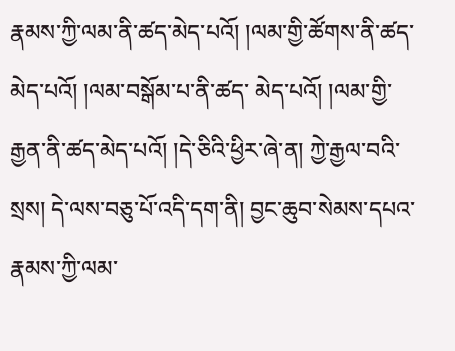རྣམས་ཀྱི་ལམ་ནི་ཚད་མེད་པའོ། །ལམ་གྱི་ཚོགས་ནི་ཚད་མེད་པའོ། །ལམ་བསྒོམ་པ་ནི་ཚད་ མེད་པའོ། །ལམ་གྱི་རྒྱན་ནི་ཚད་མེད་པའོ། །དེ་ཅིའི་ཕྱིར་ཞེ་ན། ཀྱེ་རྒྱལ་བའི་སྲས། དེ་ལས་བཅུ་པོ་འདི་དག་ནི། བྱང་ཆུབ་སེམས་དཔའ་རྣམས་ཀྱི་ལམ་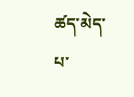ཚད་མེད་པ་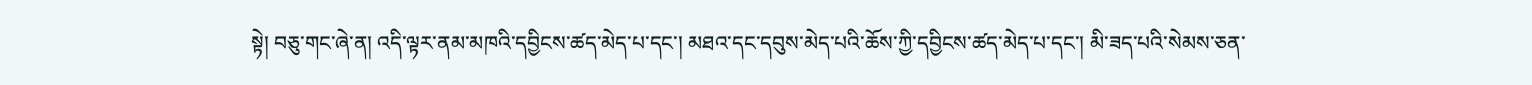སྟེ། བཅུ་གང་ཞེ་ན། འདི་ལྟར་ནམ་མཁའི་དབྱིངས་ཚད་མེད་པ་དང་། མཐའ་དང་དབུས་མེད་པའི་ཆོས་ཀྱི་དབྱིངས་ཚད་མེད་པ་དང་། མི་ཟད་པའི་སེམས་ཅན་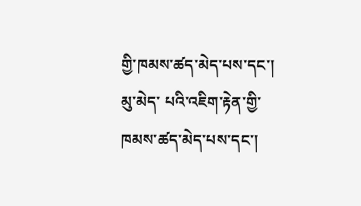གྱི་ཁམས་ཚད་མེད་པས་དང་། མུ་མེད་ པའི་འཇིག་རྟེན་གྱི་ཁམས་ཚད་མེད་པས་དང་།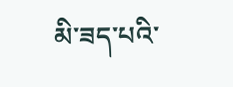མི་ཟད་པའི་